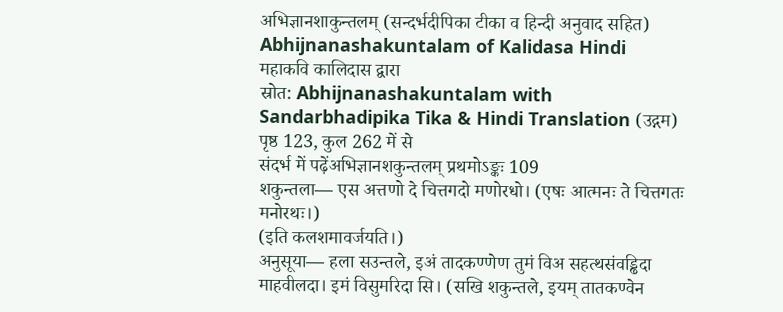अभिज्ञानशाकुन्तलम् (सन्दर्भदीपिका टीका व हिन्दी अनुवाद सहित)
Abhijnanashakuntalam of Kalidasa Hindi
महाकवि कालिदास द्वारा
स्रोत: Abhijnanashakuntalam with Sandarbhadipika Tika & Hindi Translation (उद्गम)
पृष्ठ 123, कुल 262 में से
संदर्भ में पढ़ेंअभिज्ञानशकुन्तलम् प्रथमोऽङ्कः 109
शकुन्तला— एस अत्तणो दे चित्तगदो मणोरधो। (एषः आत्मनः ते चित्तगतः मनोरथः।)
(इति कलशमावर्जयति।)
अनुसूया— हला सउन्तले, इअं तादकण्णेण तुमं विअ सहत्थसंवड्ढिदा माहवीलदा। इमं विसुमरिदा सि। (सखि शकुन्तले, इयम् तातकण्वेन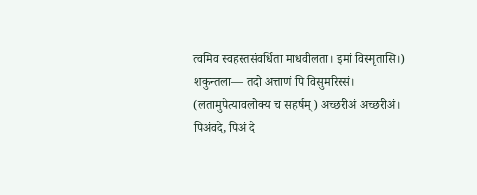त्वमिव स्वहस्तसंवर्धिता माधवीलता। इमां विस्मृतासि।)
शकुन्तला— तदो अत्ताणं पि विसुमरिस्सं। (लतामुपेत्यावलोक्य च सहर्षम्) अच्छरीअं अच्छरीअं। पिअंवदे, पिअं दे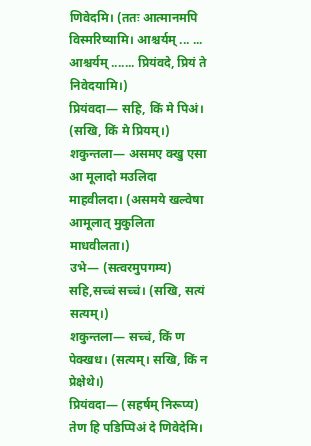णिवेदमि। (ततः आत्मानमपि विस्मरिष्यामि। आश्चर्यम् ... ... आश्चर्यम् ....... प्रियंवदे, प्रियं ते निवेदयामि।)
प्रियंवदा— सहि, किं मे पिअं। (सखि, किं मे प्रियम्।)
शकुन्तला— असमए क्खु एसा आ मूलादो मउलिदा माहवीलदा। (असमये खल्वेषा आमूलात् मुकुलिता माधवीलता।)
उभे— (सत्वरमुपगम्य) सहि,सच्चं सच्चं। (सखि, सत्यं सत्यम्।)
शकुन्तला— सच्चं, किं ण पेक्खध। (सत्यम्। सखि, किं न प्रेक्षेथे।)
प्रियंवदा— (सहर्षम् निरूप्य) तेण हि पडिप्पिअं दे णिवेदेमि।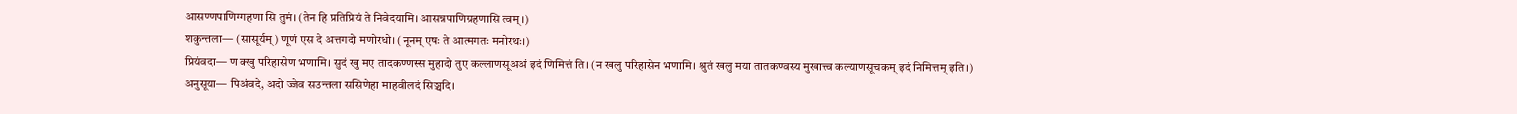आसण्णपाणिग्गहणा सि तुमं। (तेन हि प्रतिप्रियं ते निवेदयामि। आसन्नपाणिग्रहणासि त्वम्।)
शकुन्तला— (सासूर्यम्) णूणं एस दे अत्तगदो मणोरधो। (नूनम् एषः ते आत्मगतः मनोरथः।)
प्रियंवदा— ण क्खु परिहासेण भणामि। सुदं खु मए तादकण्णस्स मुहादो तुए कल्लाणसूअअं इदं णिमित्तं ति। (न खलु परिहासेन भणामि। श्रुतं खलु मया तातकण्वस्य मुखात्त्व कल्याणसूचकम् इदं निमित्तम् इति।)
अनुसूया— पिअंवदे, अदो ज्जेव सउन्तला ससिणेहा माहवीलदं सिञ्चदि।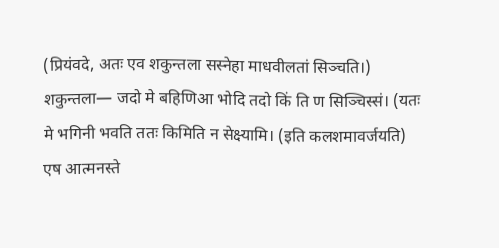(प्रियंवदे, अतः एव शकुन्तला सस्नेहा माधवीलतां सिञ्चति।)
शकुन्तला— जदो मे बहिणिआ भोदि तदो किं ति ण सिञ्चिस्सं। (यतः मे भगिनी भवति ततः किमिति न सेक्ष्यामि। (इति कलशमावर्जयति)
एष आत्मनस्ते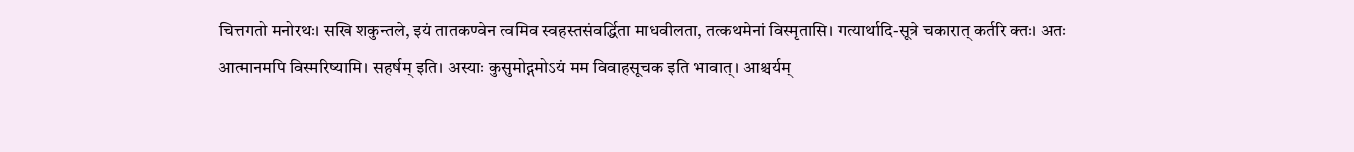चित्तगतो मनोरथः। सखि शकुन्तले, इयं तातकण्वेन त्वमिव स्वहस्तसंवर्द्धिता माधवीलता, तत्कथमेनां विस्मृतासि। गत्यार्थादि-सूत्रे चकारात् कर्तरि क्तः। अतः आत्मानमपि विस्मरिष्यामि। सहर्षम् इति। अस्याः कुसुमोद्गमोऽयं मम विवाहसूचक इति भावात्। आश्चर्यम्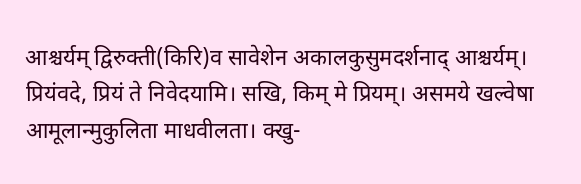आश्चर्यम् द्विरुक्ती(किरि)व सावेशेन अकालकुसुमदर्शनाद् आश्चर्यम्। प्रियंवदे, प्रियं ते निवेदयामि। सखि, किम् मे प्रियम्। असमये खल्वेषा आमूलान्मुकुलिता माधवीलता। क्खु-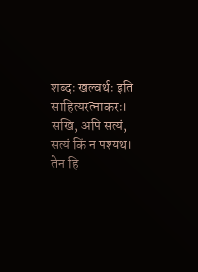शब्दः खल्वर्थः इति साहित्यरत्नाकरः। सखि, अपि सत्यं, सत्यं किं न पश्यथ। तेन हि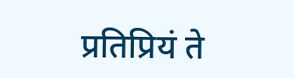प्रतिप्रियं ते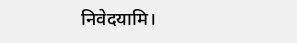निवेदयामि।